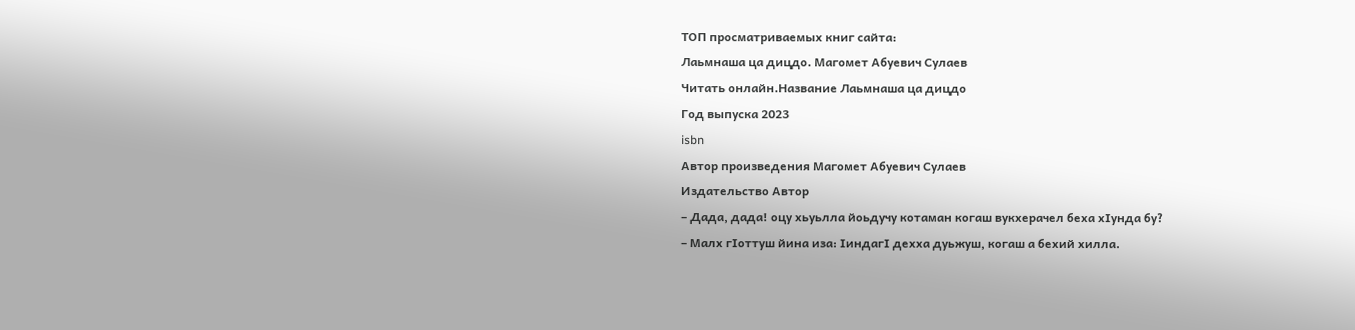ТОП просматриваемых книг сайта:
Лаьмнаша ца дицдо. Магомет Абуевич Сулаев
Читать онлайн.Название Лаьмнаша ца дицдо
Год выпуска 2023
isbn
Автор произведения Магомет Абуевич Сулаев
Издательство Автор
– Дада, дада! оцу хьуьлла йоьдучу котаман когаш вукхерачел беха хIунда бу?
– Малх гIоттуш йина иза: IиндагI дехха дуьжуш, когаш а бехий хилла.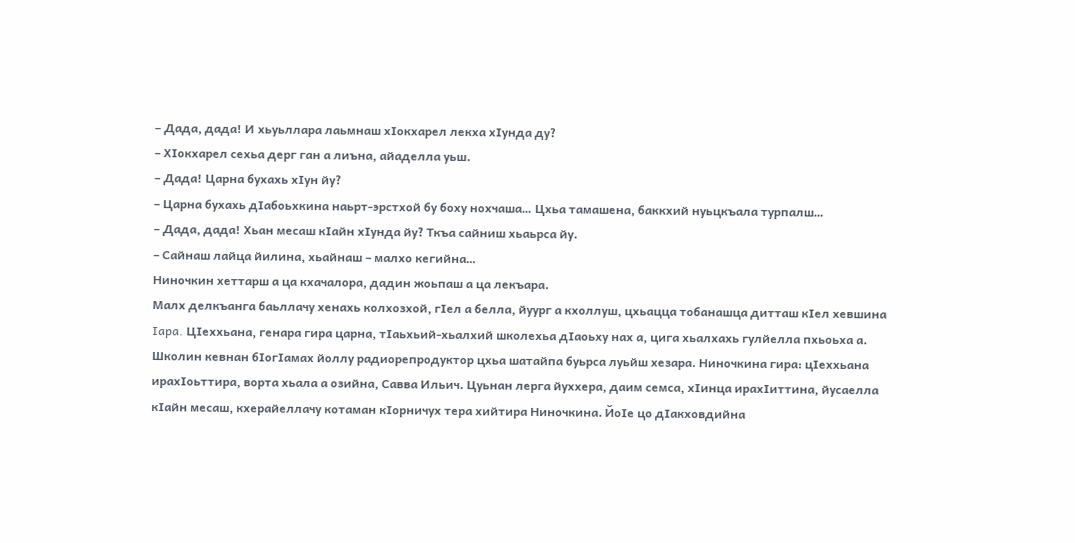– Дада, дада! И хьуьллара лаьмнаш хIокхарел лекха хIунда ду?
– ХIокхарел сехьа дерг ган а лиъна, айаделла уьш.
– Дада! Царна бухахь хIун йу?
– Царна бухахь дIабоьхкина наьрт-эрстхой бу боху нохчаша… Цхьа тамашена, баккхий нуьцкъала турпалш…
– Дада, дада! Хьан месаш кIайн хIунда йу? Ткъа сайниш хьаьрса йу.
– Сайнаш лайца йилина, хьайнаш – малхо кегийна…
Ниночкин хеттарш а ца кхачалора, дадин жоьпаш а ца лекъара.
Малх делкъанга баьллачу хенахь колхозхой, гIел а белла, йуург а кхоллуш, цхьацца тобанашца дитташ кIел хевшина Iapa. ЦIеххьана, генара гира царна, тIаьхьий-хьалхий школехьа дIаоьху нах а, цига хьалхахь гулйелла пхьоьха а. Школин кевнан бIогIамах йоллу радиорепродуктор цхьа шатайпа буьрса луьйш хезара. Ниночкина гира: цIеххьана ирахIоьттира, ворта хьала а озийна, Савва Ильич. Цуьнан лерга йуххера, даим семса, хIинца ирахIиттина, йусаелла кIайн месаш, кхерайеллачу котаман кIорничух тера хийтира Ниночкина. ЙоIе цо дIакховдийна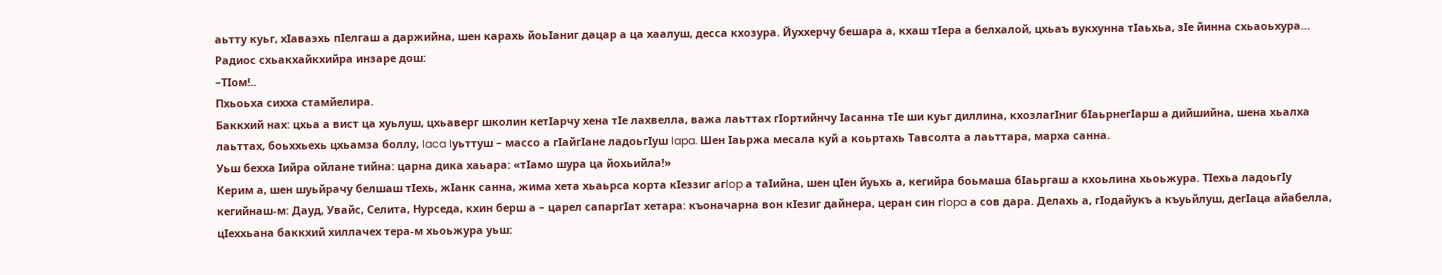аьтту куьг, хIаваэхь пIелгаш а даржийна, шен карахь йоьIаниг дацар а ца хаалуш, десса кхозура. Йуххерчу бешара а, кхаш тIера а белхалой, цхьаъ вукхунна тIаьхьа, зIе йинна схьаоьхура… Радиос схьакхайкхийра инзаре дош:
–ТIом!..
Пхьоьха сихха стамйелира.
Баккхий нах: цхьа а вист ца хуьлуш, цхьаверг школин кетIарчу хена тIе лахвелла, важа лаьттах гIортийнчу Iасанна тIе ши куьг диллина, кхозлагIниг бIаьрнегIарш а дийшийна, шена хьалха лаьттах, боьххьехь цхьамза боллу, Iaca Iуьттуш – массо а гIайгIане ладоьгIуш Iapa. Шен Iаьржа месала куй а коьртахь Тавсолта а лаьттара, марха санна.
Уьш бехха Iийра ойлане тийна: царна дика хаьара: «тIамо шура ца йохьийла!»
Керим а, шен шуьйрачу белшаш тIехь, жIанк санна, жима хета хьаьрса корта кIеззиг aгlop а таIийна, шен цIен йуьхь а, кегийра боьмаша бIаьргаш а кхоьлина хьоьжура. ТIехьа ладоьгIу кегийнаш-м: Дауд, Увайс, Селита, Нурседа, кхин берш а – царел сапаргIат хетара: къоначарна вон кIезиг дайнера, церан син гlopa а сов дара. Делахь а, гIодайукъ а къуьйлуш, дегIаца айабелла, цIеххьана баккхий хиллачех тера-м хьоьжура уьш: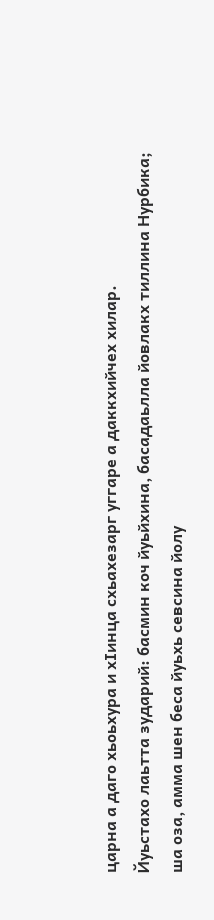царна а даго хьоьхура и хIинца схьахезарг уггаре а даккхийчех хилар.
Йуьстахо лаьтта зударий: басмин коч йуьйхина, басадаьлла йовлакх тиллина Нурбика; ша оза, амма шен беса йуьхь севсина йолу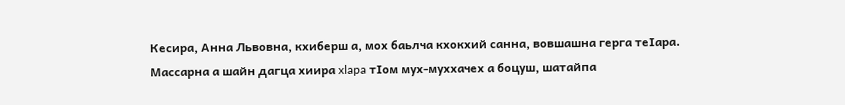Кесира, Анна Львовна, кхиберш а, мох баьлча кхокхий санна, вовшашна герга теIара.
Массарна а шайн дагца хиира xlapa тIом мух-муххачех а боцуш, шатайпа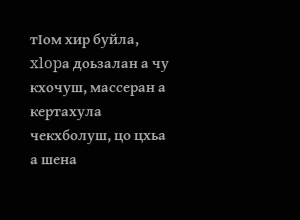тIом хир буйла, xlopа доьзалан а чу кхочуш, массеран а кертахула чекхболуш, цо цхьа а шена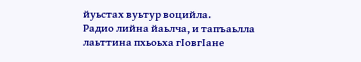йуьстах вуьтур воцийла.
Радио лийна йаьлча, и тапъаьлла лаьттина пхьоьха гIовгIане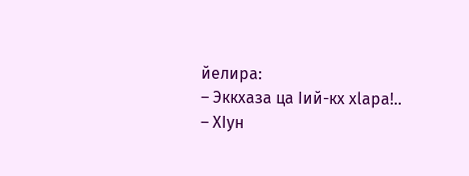йелира:
– Эккхаза ца Iий-кх xlapa!..
– ХIун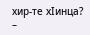хир-те хIинца?
–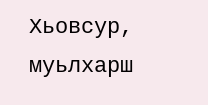Хьовсур, муьлхарш